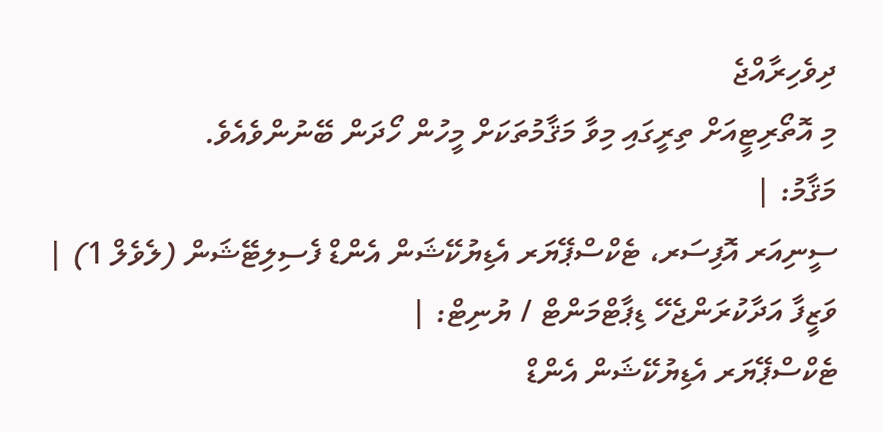ދިވެހިރާއްޖެ
މި އޮތޯރިޓީއަށް ތިރީގައި މިވާ މަޤާމުތަކަށް މީހުން ހޯދަން ބޭނުންވެއެވެ.
މަޤާމު: |
ސީނިއަރ އޮފިސަރ، ޓެކްސްޕޭޔަރ އެޑިޔުކޭޝަން އެންޑް ފެސިލިޓޭޝަން (ލެވެލް 1) |
ވަޒީފާ އަދާކުރަންޖެހޭ ޑިޕާޓްމަންޓް / ޔުނިޓް: |
ޓެކްސްޕޭޔަރ އެޑިޔުކޭޝަން އެންޑް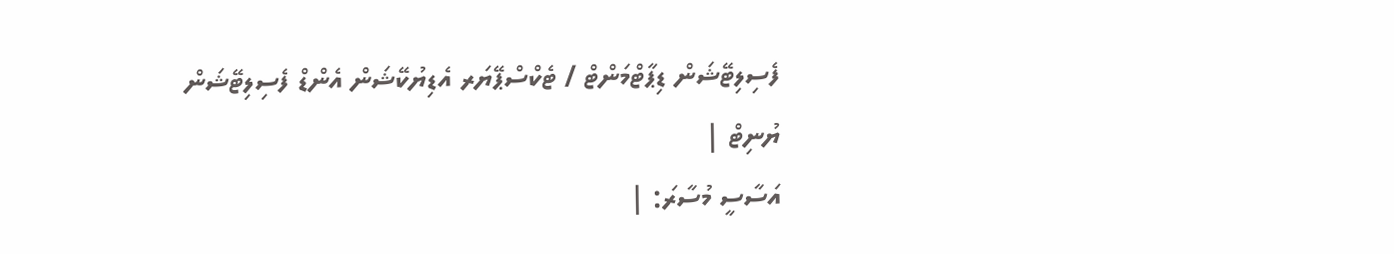ފެސިލިޓޭޝަން ޑިޕާޓްމަންޓް / ޓެކްސްޕޭޔަރ އެޑިޔުކޭޝަން އެންޑް ފެސިލިޓޭޝަން ޔުނިޓް |
އަސާސީ މުސާރަ: |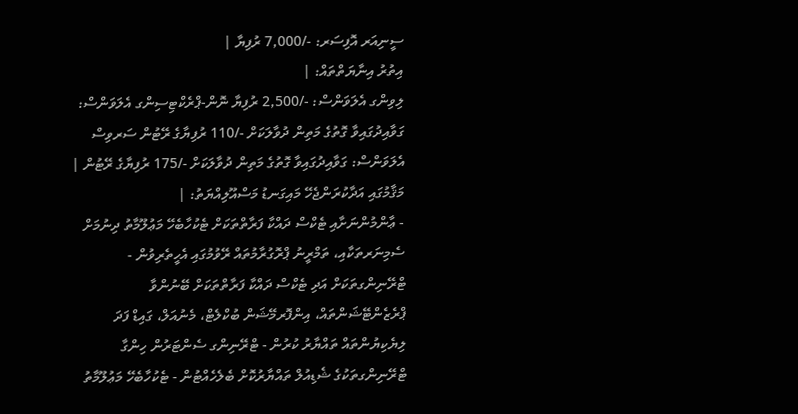ސީނިއަރ އޮފިސަރ: -/7,000 ރުފިޔާ |
އިތުރު އިނާޔަތްތައް: |
ލިވިންގ އެލަވަންސް: -/2,500 ރުފިޔާ ނޮން-ޕްރެކްޓިސިންގ އެލަވަންސް: ގަވާއިދުގައިވާ ގޮތުގެ މަތިން ދުވާލަކަށް -/110 ރުފިޔާގެ ރޭޓުން ސަރވިސް އެލަވަންސް: ގަވާއިދުގައިވާ ގޮތުގެ މަތިން ދުވާލަކަށް -/175 ރުފިޔާގެ ރޭޓުން |
މަޤާމުގައި އަދާކުރަންޖެހޭ މައިގަނޑު މަސްއޫލިއްޔަތު: |
- ޢާންމުންނަށާއި ޓެކްސް ދައްކާ ފަރާތްތަކަށް ޓެކުހާބެހޭ މަޢުލޫމާތު ދިނުމަށް ސެމިނަރތަކާއި، ތަމްރީނު ޕްރޮގުރާމުތައް ރޭވުމުގައި އެހީތެރިވުން - ޓްރޭނިންގތަކަށް އަދި ޓެކްސް ދައްކާ ފަރާތްތަކަށް ބޭނުންވާ ޕްރެޒެންޓޭޝަންތައް، އިންފޮރމޭޝަން ބުކްލެޓް، މެނުއަލް، ގައިޑް ފަދަ ލިޔެކިޔުންތައް ތައްޔާރު ކުރުން - ޓްރޭނިންގ ސެންޓަރުން ހިންގާ ޓްރޭނިންގތަކުގެ ޝެޑިއުލް ތައްޔާރުކޮށް ބެލެހެއްޓުން - ޓެކުހާބެހޭ މަޢުލޫމާތު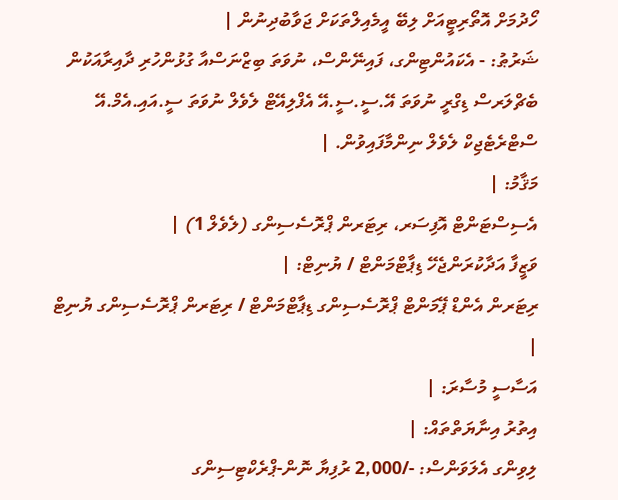ހޯދުމަށް އޮތޯރިޓީއަށް ލިބޭ އީމެއިލްތަކަށް ޖަވާބުދިނުން |
ޝަރުޠު: - އެކައުންޓިންގ، ފައިނޭންސް، ނުވަތަ ބިޒްނަސްއާ ގުޅުންހުރި ދާއިރާއަކުން ބެޗްލަރސް ޑިގްރީ ނުވަތަ އޭ.ސީ.ސީ.އޭ އެފްލިއޭޓް ލެވެލް ނުވަތަ ސީ.އައި.އެމް.އޭ ސްޓްރެޓެޖިކް ލެވެލް ނިންމާފައިވުން. |
މަޤާމު: |
އެސިސްޓަންޓް އޮފިސަރ، ރިޓަރން ޕްރޮސެސިންގ (ލެވެލް 1) |
ވަޒީފާ އަދާކުރަންޖެހޭ ޑިޕާޓްމަންޓް / ޔުނިޓް: |
ރިޓަރން އެންޑް ޕޭމަންޓް ޕްރޮސެސިންގ ޑިޕާޓްމަންޓް / ރިޓަރން ޕްރޮސެސިންގ ޔުނިޓް |
އަސާސީ މުސާރަ: |
އިތުރު އިނާޔަތްތައް: |
ލިވިންގ އެލަވަންސް: -/2,000 ރުފިޔާ ނޮން-ޕްރެކްޓިސިންގ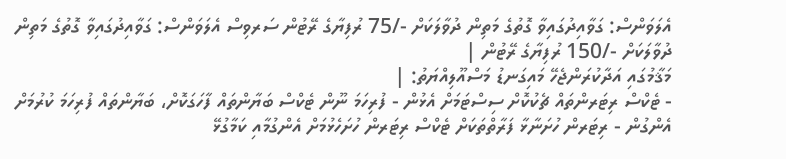އެލަވަންސް: ގަވާއިދުގައިވާ ގޮތުގެ މަތިން ދުވާލަކަށް -/75 ރުފިޔާގެ ރޭޓުން ސަރވިސް އެލަވަންސް: ގަވާއިދުގައިވާ ގޮތުގެ މަތިން ދުވާލަކަށް -/150 ރުފިޔާގެ ރޭޓުން |
މަޤާމުގައި އަދާކުރަންޖެހޭ މައިގަނޑު މަސްއޫލިއްޔަތު: |
- ޓެކްސް ރިޓަރންތައް ޗެކުކޮށް ސިސްޓަމަށް އެޅުން - ފުރިހަމަ ނޫން ޓެކްސް ބަޔާންތައް ފާހަގަކޮށް، ބަޔާންތައް ފުރިހަމަ ކުރުމަށް އެންގުން - ރިޓަރން ހުށަނާޅާ ފަރާތްތަކަށް ޓެކްސް ރިޓަރން ހުށަހެޅުމަށް އެންގުމާއި ކަމާގުޅޭ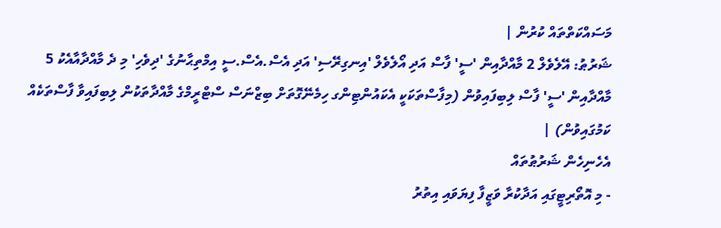މަސައްކަތްތައް ކުރުން |
ޝަރުޠު: އޭލެވެލް 2 މާއްދާއިން 'ސީ' ފާސް އަދި އޯލެވެލް 'އިނގިރޭސި' އަދި އެސް.އެސް.ސީ އިމްތިޙާނުގެ 'ދިވެހި' މި ދެ މާއްދާއާއެކު 5 މާއްދާއިން 'ސީ' ފާސް ލިބިފައިވުން (މިފާސްތަކަކީ އެކައުންޓިންގ ހިމެނޭގޮތަށް ބިޒްނަސް ސްޓްރީމްގެ މާއްދާތަކުން ލިބިފައިވާ ފާސްތަކެއް ކަމުގައިވުން) |
އެހެނިހެން ޝަރުޠުތައް
- މި އޮތޯރިޓީގައި އަދާކުރާ ވަޒީފާ ފިޔަވައި އިތުރު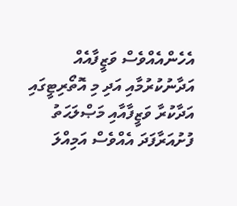އެހެންއެއްވެސް ވަޒީފާއެއް އަދާނުކުރުމާއި އަދި މި އޮތޯރިޓީގައި އަދާކުރާ ވަޒީފާއާއި މަޞްލަޙަތު ފުށުއަރާފަދަ އެއްވެސް އަމިއްލަ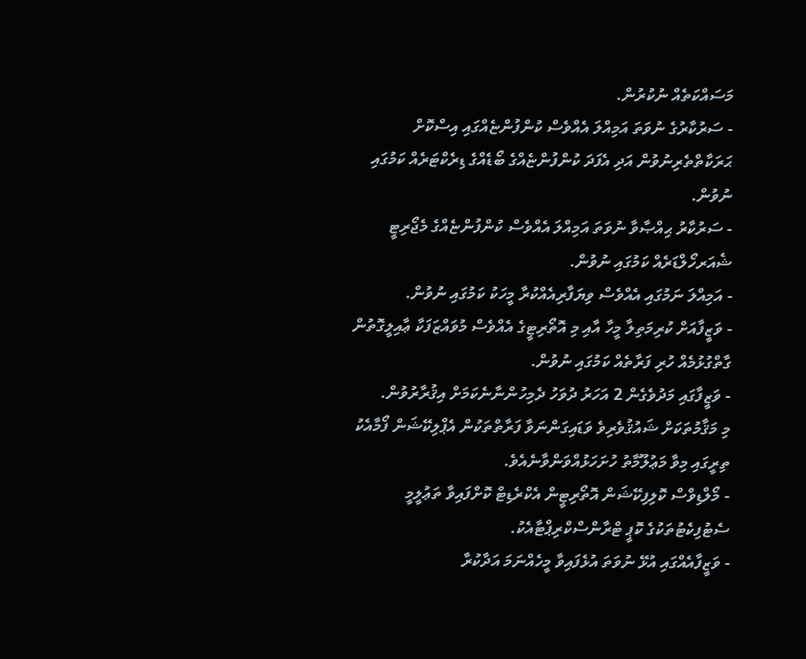މަސައްކަތެއް ނުކުރުން.
- ސަރުކާރުގެ ނުވަތަ އަމިއްލަ އެއްވެސް ކުންފުންޏެއްގައި އިސްކޮށް ޙަރަކާތްތެރިނުވުން އަދި އެފަދަ ކުންފުންޏެއްގެ ބޯޑެއްގެ ޑިރެކްޓަރެއް ކަމުގައި ނުވުން.
- ސަރުކާރު ޙިއްޞާވާ ނުވަތަ އަމިއްލަ އެއްވެސް ކުންފުންޏެއްގެ މެޖޯރިޓީ ޝެއަރހޯލްޑަރެއް ކަމުގައި ނުވުން.
- އަމިއްލަ ނަމުގައި އެއްވެސް ވިޔަފާރިއެއްކުރާ މީހަކު ކަމުގައި ނުވުން.
- ވަޒީފާއަށް ކުރިމަތިލާ މީހާ އާއި މި އޮތޯރިޓީގެ އެއްވެސް މުވައްޒަފަކާ ޢާއިލީގޮތުން ގާތްގުޅުމެއް ހުރި ފަރާތެއް ކަމުގައި ނުވުން.
- ވަޒީފާގައި މަދުވެގެން 2 އަހަރު ދުވަހު ދެމިހުންނާނެކަމަށް އިޤުރާރުވުން.
މި މަޤާމުތަކަށް ޝައުޤުވެރިވެ ވަޑައިގަންނަވާ ފަރާތްތަކުން އެޕްލިކޭޝަން ފޯމާއެކު ތިރީގައި މިވާ މަޢުލޫމާތު ހުށަހަޅުއްވަންވާނެއެވެ.
- މޯލްޑިވްސް ކޮލިފިކޭޝަން އޮތޯރިޓީން އެކްރެޑިޓް ކޮށްފައިވާ ތަޢުލީމީ ސެޓުފިކެޓުތަކުގެ ކޮޕީ ޓްރާންސްކްރިޕްޓާއެކު.
- ވަޒީފާއެއްގައި އުޅޭ ނުވަތަ އުޅެފައިވާ މީހެއްނަމަ އަދާކުރާ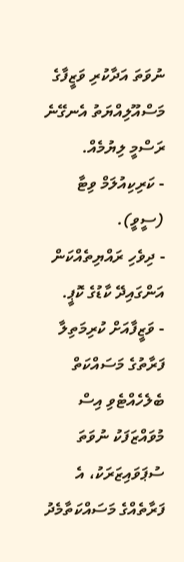ނުވަތަ އަދާކުރި ވަޒީފާގެ މަސްއޫލިއްޔަތު އެނގޭނެ ރަސްމީ ލިޔުމެއް.
- ކަރިކިއުލަމް ވިޓާ (ސީވީ).
- ދިވެހި ރައްޔިތެއްކަން އަންގައިދޭ ކާޑުގެ ކޮޕީ.
- ވަޒީފާއަށް ކުރިމަތިލާ ފަރާތުގެ މަސައްކަތް ބެލެހެއްޓެވި އިސް މުވައްޒަފަކު ނުވަތަ ސުޕަވައިޒަރަކު، އެ ފަރާތެއްގެ މަސައްކަތާމެދު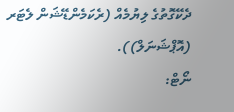ދެކޭގޮތުގެ ލިޔުމެއް (ރެކަމެންޑޭޝަން ލެޓަރ (އޮޕްޝަނަލް)).
ނޯޓް: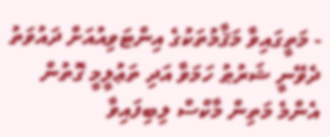- މަތީގައިވާ މަޤާމުތަކުގެ އިންޓަވިއުއަށް ދައުވަތު ދެވޭނީ ޝަރުޠު ހަމަވާ އަދި ތަޢުލީމީ ގޮތުން އެންމެ މަތިން މާކްސް ލިބިފައިވާ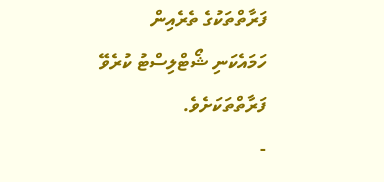ފަރާތްތަކުގެ ތެރެއިން ހަމައެކަނި ޝޯޓްލިސްޓު ކުރެވޭ ފަރާތްތަކަށެވެ.
-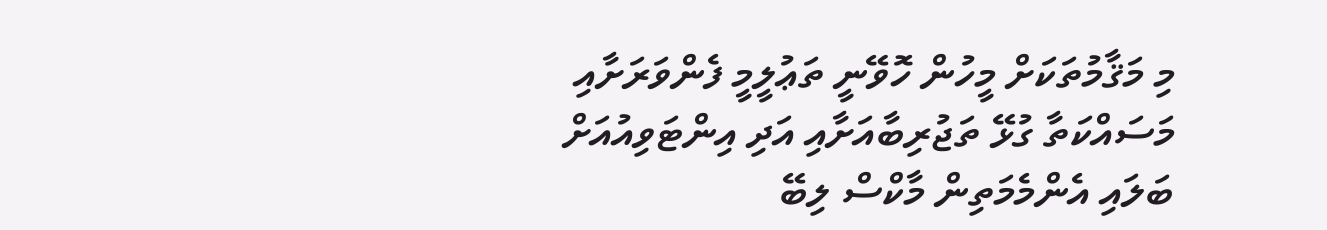މި މަޤާމުތަކަށް މީހުން ހޮވޭނީ ތަޢުލީމީ ފެންވަރަށާއި މަސައްކަތާ ގުޅޭ ތަޖުރިބާއަށާއި އަދި އިންޓަވިއުއަށް ބަލައި އެންމެމަތިން މާކްސް ލިބޭ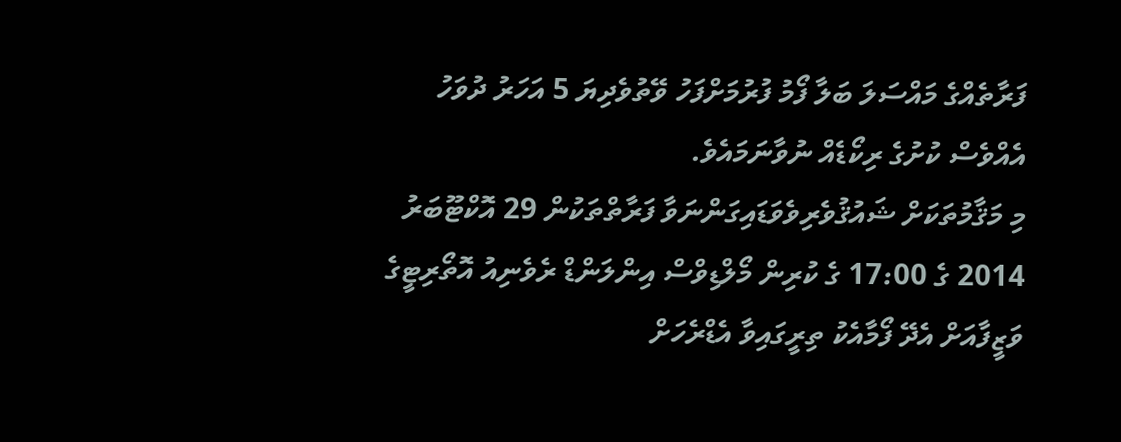ފަރާތެއްގެ މައްސަލަ ބަލާ ފޯމު ފުރުމަށްފަހު ވޭތުވެދިޔަ 5 އަހަރު ދުވަހު އެއްވެސް ކުށުގެ ރިކޯޑެއް ނުވާނަމައެވެ.
މި މަޤާމުތަކަށް ޝައުޤުވެރިވެވަޑައިގަންނަވާ ފަރާތްތަކުން 29 އޮކްޓޫބަރު 2014 ގެ 17:00 ގެ ކުރިން މޯލްޑިވްސް އިންލަންޑް ރެވެނިއު އޮތޯރިޓީގެ ވަޒީފާއަށް އެދޭ ފޯމާއެކު ތިރީގައިވާ އެޑްރެހަށް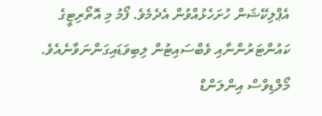އެޕްލިކޭޝަން ހުށަހެޅުއްވުން އެދެމެވެ. ފޯމު މި އޮތޯރިޓީގެ ކައުންޓަރުންނާއި ވެބްސައިޓުން ލިބިވަޑައިގަންނަވާނެއެވެ.
މޯލްޑިވްސް އިންލަންޑް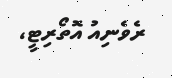ރެވެނިއު އޮތޯރިޓީ،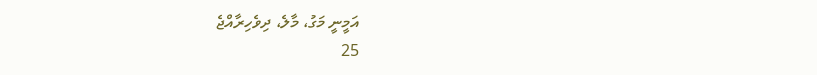އަމީނީ މަގު، މާލެ، ދިވެހިރާއްޖެ
25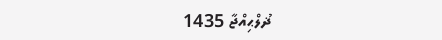ޛުލްޙިއްޖާ 1435